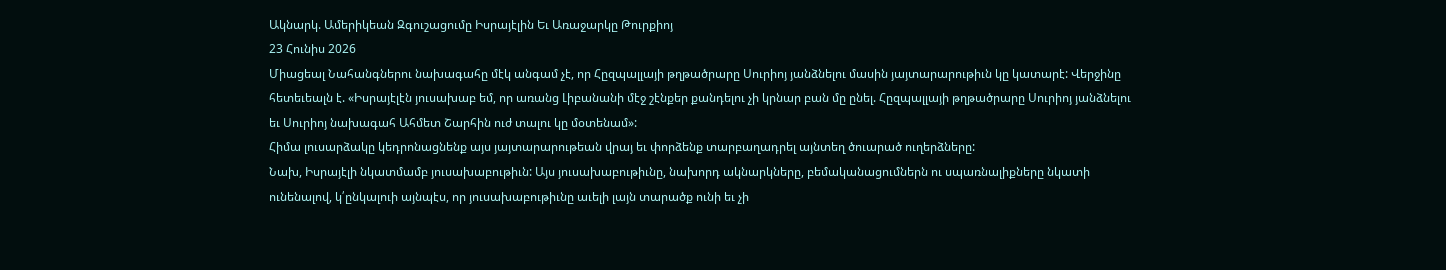Ակնարկ. Ամերիկեան Զգուշացումը Իսրայէլին Եւ Առաջարկը Թուրքիոյ
23 Հունիս 2026
Միացեալ Նահանգներու նախագահը մէկ անգամ չէ, որ Հըզպալլայի թղթածրարը Սուրիոյ յանձնելու մասին յայտարարութիւն կը կատարէ: Վերջինը հետեւեալն է. «Իսրայէլէն յուսախաբ եմ, որ առանց Լիբանանի մէջ շէնքեր քանդելու չի կրնար բան մը ընել. Հըզպալլայի թղթածրարը Սուրիոյ յանձնելու եւ Սուրիոյ նախագահ Ահմետ Շարհին ուժ տալու կը մօտենամ»:
Հիմա լուսարձակը կեդրոնացնենք այս յայտարարութեան վրայ եւ փորձենք տարբաղադրել այնտեղ ծուարած ուղերձները:
Նախ, Իսրայէլի նկատմամբ յուսախաբութիւն: Այս յուսախաբութիւնը, նախորդ ակնարկները, բեմականացումներն ու սպառնալիքները նկատի ունենալով, կ՛ընկալուի այնպէս, որ յուսախաբութիւնը աւելի լայն տարածք ունի եւ չի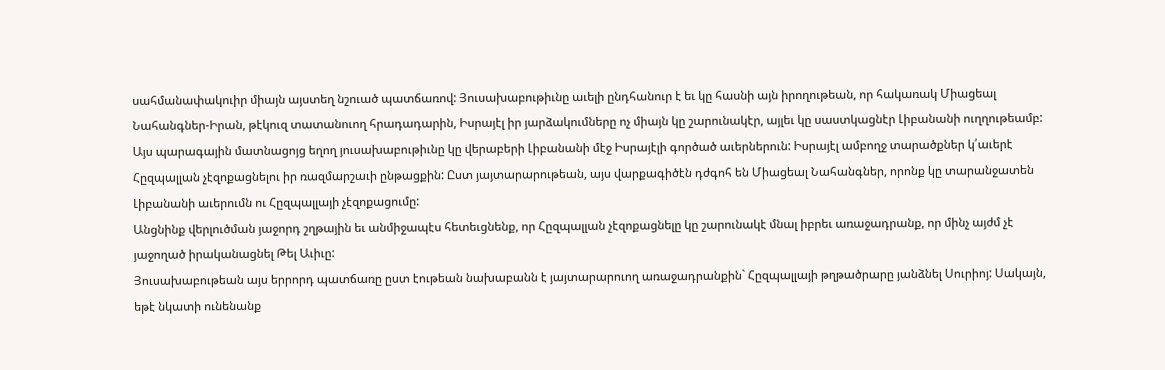սահմանափակուիր միայն այստեղ նշուած պատճառով: Յուսախաբութիւնը աւելի ընդհանուր է եւ կը հասնի այն իրողութեան, որ հակառակ Միացեալ Նահանգներ-Իրան, թէկուզ տատանուող հրադադարին, Իսրայէլ իր յարձակումները ոչ միայն կը շարունակէր, այլեւ կը սաստկացնէր Լիբանանի ուղղութեամբ:
Այս պարագային մատնացոյց եղող յուսախաբութիւնը կը վերաբերի Լիբանանի մէջ Իսրայէլի գործած աւերներուն: Իսրայէլ ամբողջ տարածքներ կ՛աւերէ Հըզպալլան չէզոքացնելու իր ռազմարշաւի ընթացքին: Ըստ յայտարարութեան, այս վարքագիծէն դժգոհ են Միացեալ Նահանգներ, որոնք կը տարանջատեն Լիբանանի աւերումն ու Հըզպալլայի չէզոքացումը:
Անցնինք վերլուծման յաջորդ շղթային եւ անմիջապէս հետեւցնենք, որ Հըզպալլան չէզոքացնելը կը շարունակէ մնալ իբրեւ առաջադրանք, որ մինչ այժմ չէ յաջողած իրականացնել Թել Աւիւը:
Յուսախաբութեան այս երրորդ պատճառը ըստ էութեան նախաբանն է յայտարարուող առաջադրանքին` Հըզպալլայի թղթածրարը յանձնել Սուրիոյ: Սակայն, եթէ նկատի ունենանք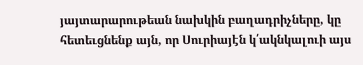յայտարարութեան նախկին բաղադրիչները, կը հետեւցնենք այն, որ Սուրիայէն կ՛ակնկալուի այս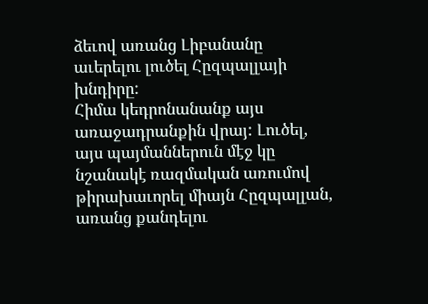ձեւով առանց Լիբանանը աւերելու լուծել Հըզպալլայի խնդիրը:
Հիմա կեդրոնանանք այս առաջադրանքին վրայ: Լուծել, այս պայմաններուն մէջ կը նշանակէ ռազմական առումով թիրախաւորել միայն Հըզպալլան, առանց քանդելու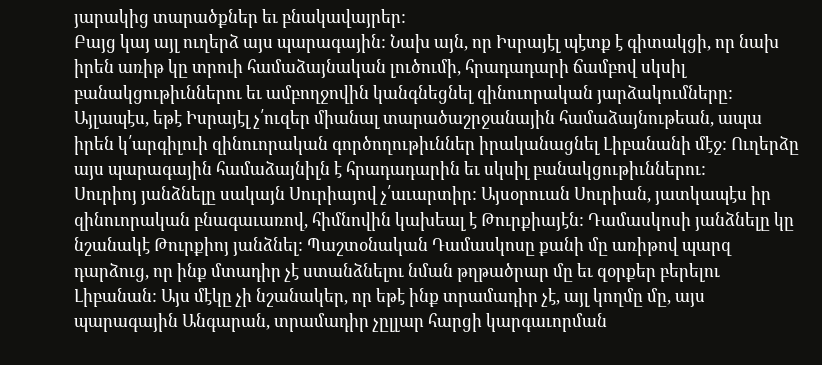յարակից տարածքներ եւ բնակավայրեր:
Բայց կայ այլ ուղերձ այս պարագային: Նախ այն, որ Իսրայէլ պէտք է գիտակցի, որ նախ իրեն առիթ կը տրուի համաձայնական լուծումի, հրադադարի ճամբով սկսիլ բանակցութիւններու եւ ամբողջովին կանգնեցնել զինուորական յարձակումները: Այլապէս, եթէ Իսրայէլ չ՛ուզեր միանալ տարածաշրջանային համաձայնութեան, ապա իրեն կ՛արգիլուի զինուորական գործողութիւններ իրականացնել Լիբանանի մէջ: Ուղերձը այս պարագային համաձայնիլն է հրադադարին եւ սկսիլ բանակցութիւններու:
Սուրիոյ յանձնելը սակայն Սուրիայով չ՛աւարտիր: Այսօրուան Սուրիան, յատկապէս իր զինուորական բնագաւառով, հիմնովին կախեալ է Թուրքիայէն: Դամասկոսի յանձնելը կը նշանակէ Թուրքիոյ յանձնել: Պաշտօնական Դամասկոսը քանի մը առիթով պարզ դարձուց, որ ինք մտադիր չէ ստանձնելու նման թղթածրար մը եւ զօրքեր բերելու Լիբանան: Այս մէկը չի նշանակեր, որ եթէ ինք տրամադիր չէ, այլ կողմը մը, այս պարագային Անգարան, տրամադիր չըլլար հարցի կարգաւորման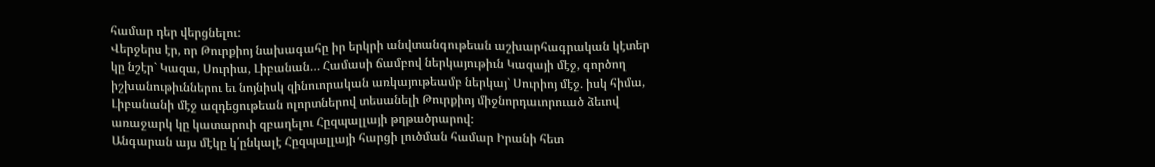համար դեր վերցնելու:
Վերջերս էր, որ Թուրքիոյ նախագահը իր երկրի անվտանգութեան աշխարհագրական կէտեր կը նշէր` Կազա, Սուրիա, Լիբանան… Համասի ճամբով ներկայութիւն Կազայի մէջ, գործող իշխանութիւններու եւ նոյնիսկ զինուորական առկայութեամբ ներկայ` Սուրիոյ մէջ. իսկ հիմա, Լիբանանի մէջ ազդեցութեան ոլորտներով տեսանելի Թուրքիոյ միջնորդաւորուած ձեւով առաջարկ կը կատարուի զբաղելու Հըզպալլայի թղթածրարով:
Անգարան այս մէկը կ՛ընկալէ Հըզպալլայի հարցի լուծման համար Իրանի հետ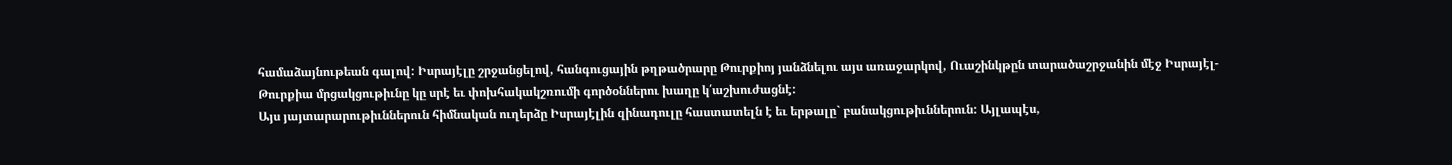համաձայնութեան գալով: Իսրայէլը շրջանցելով, հանգուցային թղթածրարը Թուրքիոյ յանձնելու այս առաջարկով, Ուաշինկթըն տարածաշրջանին մէջ Իսրայէլ-Թուրքիա մրցակցութիւնը կը սրէ եւ փոխհակակշռումի գործօններու խաղը կ՛աշխուժացնէ:
Այս յայտարարութիւններուն հիմնական ուղերձը Իսրայէլին զինադուլը հաստատելն է եւ երթալը` բանակցութիւններուն: Այլապէս,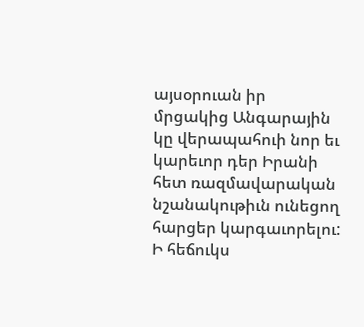այսօրուան իր մրցակից Անգարային կը վերապահուի նոր եւ կարեւոր դեր Իրանի հետ ռազմավարական նշանակութիւն ունեցող հարցեր կարգաւորելու: Ի հեճուկս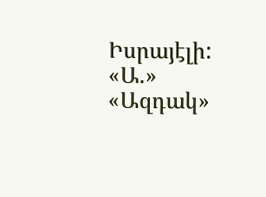Իսրայէլի:
«Ա.»
«Ազդակ»